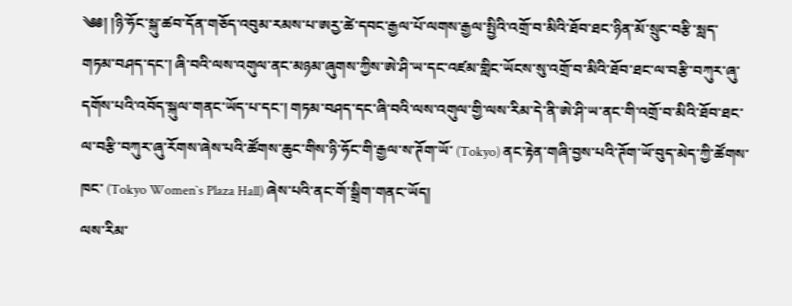༄༅། །ཉི་ཧོང་སྐུ་ཚབ་དོན་གཅོད་འབུམ་རམས་པ་ཨརྱ་ཚེ་དབང་རྒྱལ་པོ་ལགས་རྒྱལ་སྤྱིའི་འགྲོ་བ་མིའི་ཐོབ་ཐང་ཉིན་མོ་སྲུང་བརྩི་སླད་གཏམ་བཤད་དང་། ཞི་བའི་ལས་འགུལ་ནང་མཉམ་ཞུགས་ཀྱིས་ཨེ་ཤི་ཡ་དང་འཛམ་གླིང་ཡོངས་སུ་འགྲོ་བ་མིའི་ཐོབ་ཐང་ལ་བརྩི་བཀུར་ཞུ་དགོས་པའི་འབོད་སྐུལ་གནང་ཡོད་པ་དང་། གཏམ་བཤད་དང་ཞི་བའི་ལས་འགུལ་གྱི་ལས་རིམ་དེ་ནི་ཨེ་ཤི་ཡ་ནང་གི་འགྲོ་བ་མིའི་ཐོབ་ཐང་ལ་བརྩི་བཀུར་ཞུ་རོགས་ཞེས་པའི་ཚོགས་ཆུང་གིས་ཉི་ཧོང་གི་རྒྱལ་ས་ཊོག་ཡོ་ (Tokyo) ནང་རྟེན་གཞི་བྱས་པའི་ཊོག་ཡོ་བུད་མེད་ཀྱི་ཚོགས་ཁང་ (Tokyo Women`s Plaza Hall) ཞེས་པའི་ནང་གོ་སྒྲིག་གནང་ཡོད།
ལས་རིམ་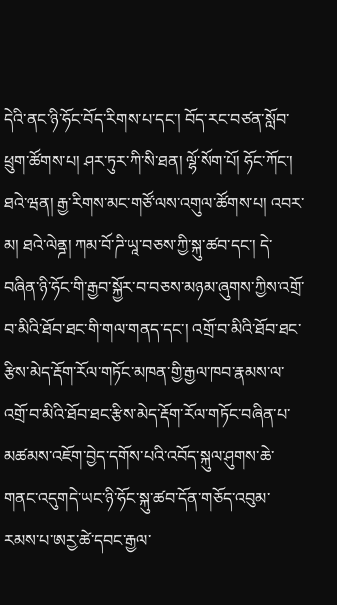དེའི་ནང་ཉི་ཧོང་བོད་རིགས་པ་དང་། བོད་རང་བཙན་སློབ་ཕྲུག་ཚོགས་པ། ཤར་ཏུར་ཀི་སི་ཐན། ལྷོ་སོག་པོ། ཧོང་ཀོང་། ཐའེ་ཝན། རྒྱ་རིགས་མང་གཙོ་ལས་འགུལ་ཚོགས་པ། འབར་མ། ཐའེ་ལེནྜ། ཀམ་བོ་ཌི་ཡཱ་བཅས་ཀྱི་སྐུ་ཚབ་དང་། དེ་བཞིན་ཉི་ཧོང་གི་རྒྱབ་སྐྱོར་བ་བཅས་མཉམ་ཞུགས་ཀྱིས་འགྲོ་བ་མིའི་ཐོབ་ཐང་གི་གལ་གནད་དང་། འགྲོ་བ་མིའི་ཐོབ་ཐང་རྩིས་མེད་རྡོག་རོལ་གཏོང་མཁན་གྱི་རྒྱལ་ཁབ་རྣམས་ལ་འགྲོ་བ་མིའི་ཐོབ་ཐང་རྩིས་མེད་རྡོག་རོལ་གཏོང་བཞིན་པ་མཚམས་འཇོག་བྱེད་དགོས་པའི་འབོད་སྐུལ་ཤུགས་ཆེ་གནང་འདུགདེ་ཡང་ཉི་ཧོང་སྐུ་ཚབ་དོན་གཅོད་འབུམ་རམས་པ་ཨརྱ་ཚེ་དབང་རྒྱལ་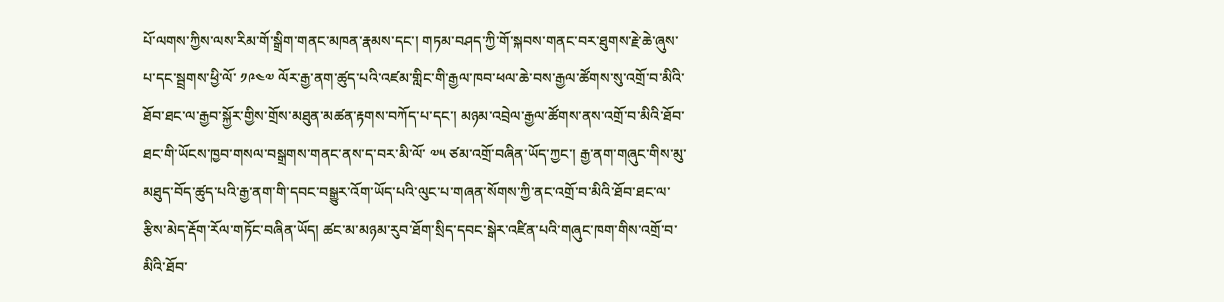པོ་ལགས་ཀྱིས་ལས་རིམ་གོ་སྒྲིག་གནང་མཁན་རྣམས་དང་། གཏམ་བཤད་ཀྱི་གོ་སྐབས་གནང་བར་ཐུགས་རྗེ་ཆེ་ཞུས་པ་དང་སྦྲགས་ཕྱི་ལོ་ ༡༩༤༧ ལོར་རྒྱ་ནག་ཚུད་པའི་འཛམ་གླིང་གི་རྒྱལ་ཁབ་ཕལ་ཆེ་བས་རྒྱལ་ཚོགས་སུ་འགྲོ་བ་མིའི་ཐོབ་ཐང་ལ་རྒྱབ་སྐྱོར་གྱིས་གྲོས་མཐུན་མཚན་རྟགས་བཀོད་པ་དང་། མཉམ་འབྲེལ་རྒྱལ་ཚོགས་ནས་འགྲོ་བ་མིའི་ཐོབ་ཐང་གི་ཡོངས་ཁྱབ་གསལ་བསྒྲགས་གནང་ནས་ད་བར་མི་ལོ་ ༧༥ ཙམ་འགྲོ་བཞིན་ཡོད་ཀྱང་། རྒྱ་ནག་གཞུང་གིས་མུ་མཐུད་བོད་ཚུད་པའི་རྒྱ་ནག་གི་དབང་བསྒྱུར་འོག་ཡོད་པའི་ལུང་པ་གཞན་སོགས་ཀྱི་ནང་འགྲོ་བ་མིའི་ཐོབ་ཐང་ལ་རྩིས་མེད་རྡོག་རོལ་གཏོང་བཞིན་ཡོད། ཚང་མ་མཉམ་རུབ་ཐོག་སྲིད་དབང་སྒེར་འཛིན་པའི་གཞུང་ཁག་གིས་འགྲོ་བ་མིའི་ཐོབ་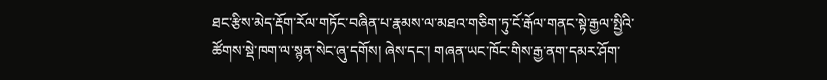ཐང་རྩིས་མེད་རྡོག་རོལ་གཏོང་བཞིན་པ་རྣམས་ལ་མཐའ་གཅིག་ཏུ་ངོ་རྒོལ་གནང་སྟེ་རྒྱལ་སྤྱིའི་ཚོགས་སྡེ་ཁག་ལ་སྙན་སེང་ཞུ་དགོས། ཞེས་དང་། གཞན་ཡང་ཁོང་གིས་རྒྱ་ནག་དམར་ཤོག་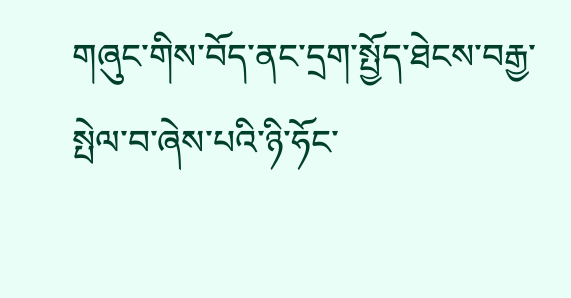གཞུང་གིས་བོད་ནང་དྲག་སྤྱོད་ཐེངས་བརྒྱ་སྤེལ་བ་ཞེས་པའི་ཉི་ཧོང་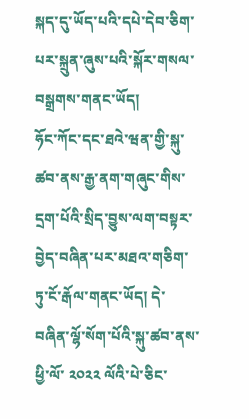སྐད་དུ་ཡོད་པའི་དཔེ་དེབ་ཅིག་པར་སྐྲུན་ཞུས་པའི་སྐོར་གསལ་བསྒྲགས་གནང་ཡོད།
ཧོང་ཀོང་དང་ཐའེ་ཝན་གྱི་སྐུ་ཚབ་ནས་རྒྱ་ནག་གཞུང་གིས་དྲག་པོའི་སྲིད་བྱུས་ལག་བསྟར་བྱེད་བཞིན་པར་མཐའ་གཅིག་ཏུ་ངོ་རྒོལ་གནང་ཡོད། དེ་བཞིན་ལྷོ་སོག་པོའི་སྐུ་ཚབ་ནས་ཕྱི་ལོ་ ༢༠༢༢ ལོའི་པེ་ཅིང་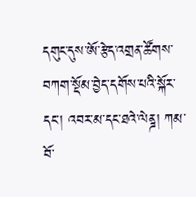དགུང་དུས་ཨོ་རྩེད་འགྲན་ཚོགས་བཀག་སྡོམ་བྱེད་དགོས་པའི་སྐོར་དང་། འབར་མ་དང་ཐའེ་ལེནྜ། ཀམ་བོ་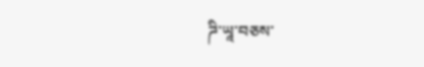ཌི་ཡཱ་བཅས་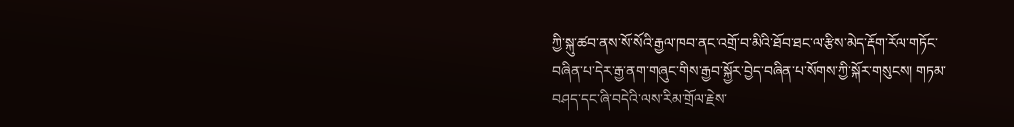ཀྱི་སྐུ་ཚབ་ནས་སོ་སོའི་རྒྱལ་ཁབ་ནང་འགྲོ་བ་མིའི་ཐོབ་ཐང་ལ་རྩིས་མེད་རྡོག་རོལ་གཏོང་བཞིན་པ་དེར་རྒྱ་ནག་གཞུང་གིས་རྒྱབ་སྐྱོར་བྱེད་བཞིན་པ་སོགས་ཀྱི་སྐོར་གསུངས། གཏམ་བཤད་དང་ཞི་བདེའི་ལས་རིམ་གྲོལ་རྗེས་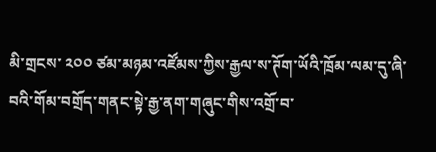མི་གྲངས་ ༢༠༠ ཙམ་མཉམ་འཛོམས་ཀྱིས་རྒྱལ་ས་ཊོག་ཡོའི་ཁྲོམ་ལམ་དུ་ཞི་བའི་གོམ་བགྲོད་གནང་སྟེ་རྒྱ་ནག་གཞུང་གིས་འགྲོ་བ་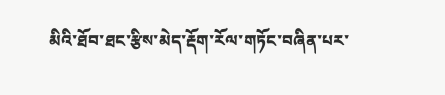མིའི་ཐོབ་ཐང་རྩིས་མེད་རྡོག་རོལ་གཏོང་བཞིན་པར་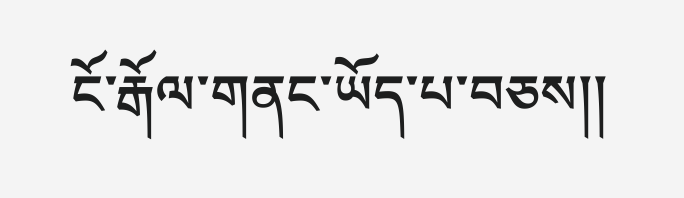ངོ་རྒོལ་གནང་ཡོད་པ་བཅས།།